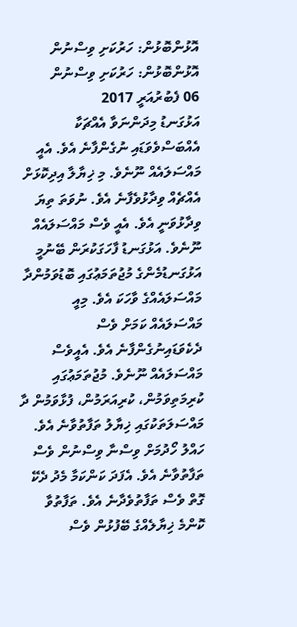އޮޅުންބޮޅުން: ހަރުކަށި ވިސްނުން
އޮޅުންބޮޅުން: ހަރުކަށި ވިސްނުން
06 ފެބުރުއަރީ 2017
އަޅުގަނޑު މިދަންނަވާ އެއްޗަކާ އެއްބަސްވެވަޑައި ނުގެންފާނެ އެވެ. އެއީ މައްސަލައެއް ނޫނެވެ. މި ޚިޔާލާ އިދިކޮޅަށް އެއްޗެއް ވިދާޅުވެފާނެ އެވެ. ނުވަތަ ތިޔަ ވިދާޅުވަނީ އެވެ. އެއީ ވެސް މައްސަލައެއް ނޫނެވެ. އަޅުގަނޑު ފާހަގަކުރަން ބޭނުމީ އަޅުގަނޑުމެންގެ މުޖުތަމަޢުގައި ބޮޑުވަމުންދާ މައްސަލައެއްގެ ވާހަކަ އެވެ. މިއީ މައްސަލައެއް ކަމަށް ވެސް ދެކެވަޑައިނުގެންފާނެ އެވެ. އެއީވެސް މައްސަލައެއް ނޫނެވެ. މުޖުތަމަޢުގައި ކުރިމަތިވަމުން، ކުރިއަރަމުން، ފުޅާވަމުން ދާ މައްސަލަތަކުގައި ޚިޔާލު ތަފާތުވާނެ އެވެ. ހައްލު ހޯދުމަށް ވިސްނާ ވިސްނުން ވެސް ތަފާތުވާނެ އެވެ. އެފަދަ ކަންކަމާ މެދު ދެކޭ ގޮތް ވެސް ތަފާތުވެދާނެ އެވެ. ތަފާތުވާ ކޮންމެ ޚިޔާލެއްގެ ބޭފުޅުން ވެސް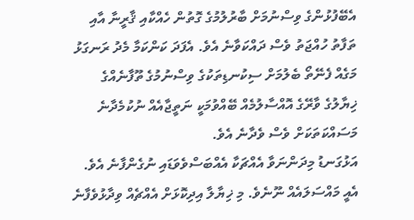އެބޭފުޅުންގެ ވިސްނުމަށް ބާރުލުމުގެ ގޮތުން ހެއްކާއި ޤާރީނާ އާއި ތަފާތު ހުއްޖަތު ވެސް ދައްކަވާނެ އެވެ. އެފަދަ ކަންކަމާ މެދު ރަނގަޅު މަގެއް ފެނޭތޯ ބެލުމަށް ސިކުނޑިތަކުގެ ވިސްނުމުގެ ތޫފާނެއްގެ ޚިޔާލުގެ ވާރޭގެ އޮއްސާލުމެއް ބޭއްވުމަކީ ނަތީޖާއެއް ނުކުމެދާނެ މަސައްކަތަކަށް ވެސް ވެދާނެ އެވެ.
އަޅުގަނޑު މިދަންނަވާ އެއްޗަކާ އެއްބަސްވެވަޑައި ނުގެންފާނެ އެވެ. އެއީ މައްސަލައެއް ނޫނެވެ. މި ޚިޔާލާ އިދިކޮޅަށް އެއްޗެއް ވިދާޅުވެފާނެ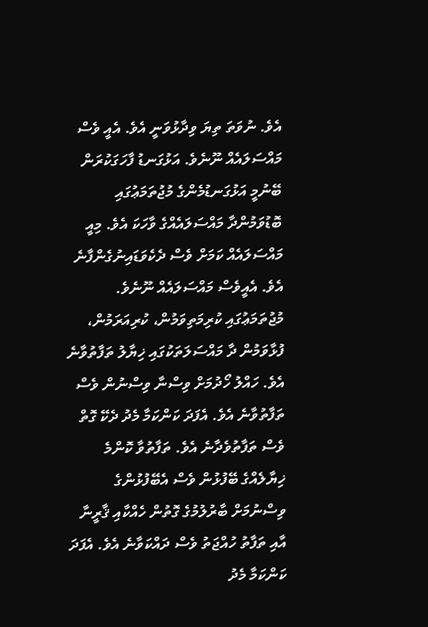އެވެ. ނުވަތަ ތިޔަ ވިދާޅުވަނީ އެވެ. އެއީ ވެސް މައްސަލައެއް ނޫނެވެ. އަޅުގަނޑު ފާހަގަކުރަން ބޭނުމީ އަޅުގަނޑުމެންގެ މުޖުތަމަޢުގައި ބޮޑުވަމުންދާ މައްސަލައެއްގެ ވާހަކަ އެވެ. މިއީ މައްސަލައެއް ކަމަށް ވެސް ދެކެވަޑައިނުގެންފާނެ އެވެ. އެއީވެސް މައްސަލައެއް ނޫނެވެ. މުޖުތަމަޢުގައި ކުރިމަތިވަމުން، ކުރިއަރަމުން، ފުޅާވަމުން ދާ މައްސަލަތަކުގައި ޚިޔާލު ތަފާތުވާނެ އެވެ. ހައްލު ހޯދުމަށް ވިސްނާ ވިސްނުން ވެސް ތަފާތުވާނެ އެވެ. އެފަދަ ކަންކަމާ މެދު ދެކޭ ގޮތް ވެސް ތަފާތުވެދާނެ އެވެ. ތަފާތުވާ ކޮންމެ ޚިޔާލެއްގެ ބޭފުޅުން ވެސް އެބޭފުޅުންގެ ވިސްނުމަށް ބާރުލުމުގެ ގޮތުން ހެއްކާއި ޤާރީނާ އާއި ތަފާތު ހުއްޖަތު ވެސް ދައްކަވާނެ އެވެ. އެފަދަ ކަންކަމާ މެދު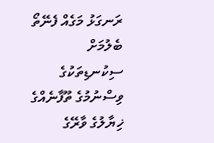ރަނގަޅު މަގެއް ފެނޭތޯ ބެލުމަށް ސިކުނޑިތަކުގެ ވިސްނުމުގެ ތޫފާނެއްގެ ޚިޔާލުގެ ވާރޭގެ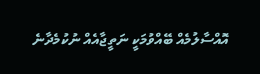އޮއްސާލުމެއް ބޭއްވުމަކީ ނަތީޖާއެއް ނުކުމެދާނެ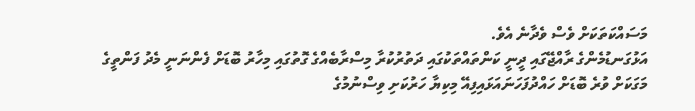މަސައްކަތަކަށް ވެސް ވެދާނެ އެވެ.
އަޅުގަނޑުމެންގެ ރާއްޖޭގައި ދީނީ ކަންތައްތަކުގައި ދަތުރުކުރާ މިސްރާބެއްގެ ގޮތުގައި މިހާރު ބޮޑަށް ފެންނަނީ މެދު ފަންތީގެ މަގަކަށް ވުރެ ބޮޑަށް ހައްދުފަހަނައަޅައިފިއޭ މިކިޔާ ހަރުކަށި ވިސްނުމުގެ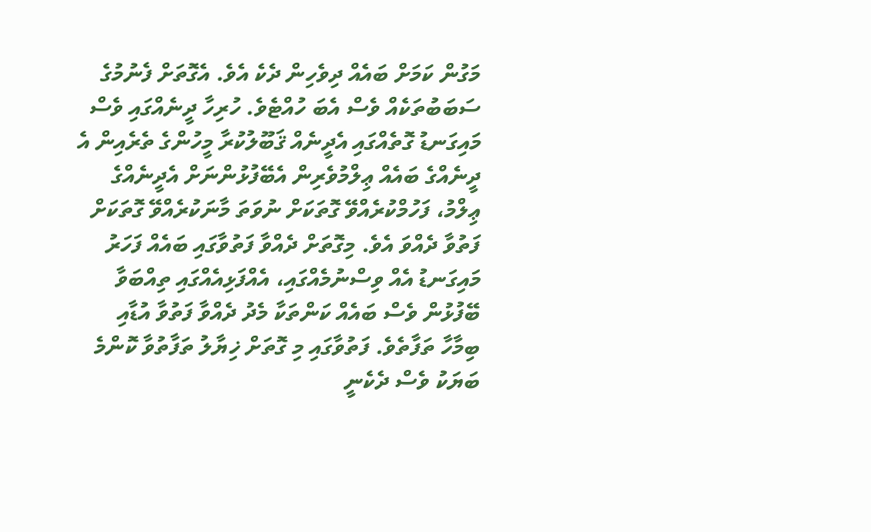މަގުން ކަމަށް ބައެއް ދިވެހިން ދެކެ އެވެ. އެގޮތަށް ފެނުމުގެ ސަބަބުތަކެއް ވެސް އެބަ ހުއްޓެވެ. ހުރިހާ ދީނެއްގައި ވެސް މައިގަނޑު ގޮތެއްގައި އެދީނެއް ޤަބޫލުކުރާ މީހުންގެ ތެރެއިން އެ ދީނެއްގެ ބައެއް ޢިލްމުވެރިން އެބޭފުޅުންނަށް އެދީނެއްގެ ޢިލްމު، ފަހުމްކުރެއްވޭ ގޮތަކަށް ނުވަތަ މާނަކުރެއްވޭ ގޮތަކަށް ފަތުވާ ދެއްވަ އެވެ. މިގޮތަށް ދެއްވާ ފަތުވާގައި ބައެއް ފަހަރު މައިގަނޑު އެއް ވިސްނުމެއްގައި، އެއްފަޅިއެއްގައި ތިއްބަވާ ބޭފުޅުން ވެސް ބައެއް ކަންތަކާ މެދު ދެއްވާ ފަތުވާ އުޑާއި ބިމާހާ ތަފާތެވެ. ފަތުވާގައި މި ގޮތަށް ޚިޔާލު ތަފާތުވާ ކޮންމެ ބަޔަކު ވެސް ދެކެނީ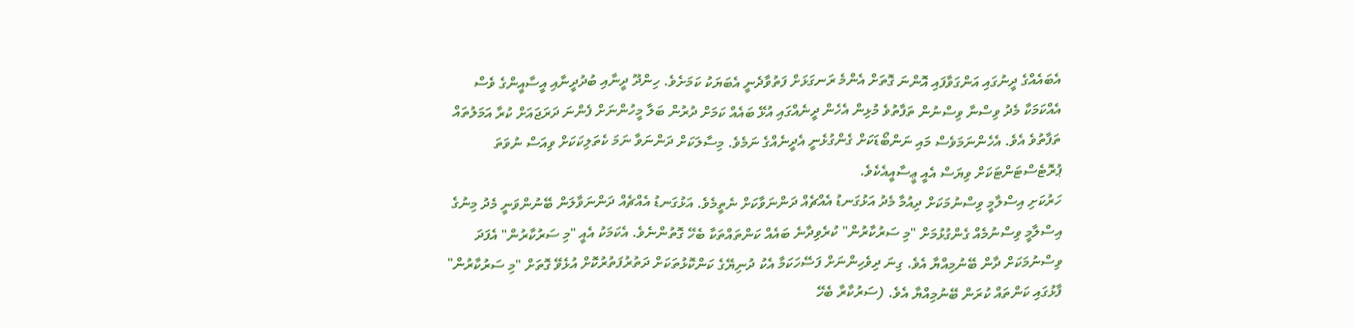އެބައެއްގެ ދީނުގައި އަންގަވާފައި އޮންނަ ގޮތަށް އެންމެ ރަނގަޅަށް ފަތުވާދެނީ އެބަޔަކު ކަމަށެވެ. ހިންދޫ ދީނާއި ބުދުދީނާއި އީސާއީންގެ ވެސް އެއްކަމަކާ މެދު ވިސްނާ ވިސްނުން ތަފާތުވެ މުޅިން އެހެން ދީނެއްގައި އުޅޭ ބައެއް ކަމަށް ދުރުން ބަލާ މީހުންނަށް ފެންނަ ދަރަޖައަށް ކުރާ އަމަލުތައް ތަފާތުވެ އެވެ. އެހެންނަމަވެސް މައި ނަންބޯޑަކަށް ގެންގުޅެނީ އެދީނެއްގެ ނަމެވެ. މިސާލަކަށް ދަންނަވާ ނަމަ ކެތަލިކަކަށް ވިއަސް ނުވަތަ ޕުރޮޓެސްޓަންޓަކަށް ވިޔަސް އެއީ ޢީސާއީއެކެވެ.
ހަރުކަށި އިސްލާމީ ވިސްނުމަކަށް ދިއުމާ މެދު އަޅުގަނޑު އެއްޗެއް ދަންނަވާކަށް ނެތީމެވެ. އަޅުގަނޑު އެއްޗެއް ދަންނަވާލަން ބޭނުންވަނީ މެދު މިނުގެ އިސްލާމީ ވިސްނުމެއް ގެންގުޅުމަށް "މި ސަރުކާރުން" ކުރެވިދާނެ ބައެއް ކަންތައްތަކާ ބެހޭ ގޮތުންނެވެ. އެކަމަކު އެއީ "މި ސަރުކާރުން" އެފަދަ ވިސްނުމަކަށް ދާން ބޭނުމިއްޔާ އެވެ. ގިނަ ދިވެހިންނަށް ފަސޭހަކަމާ އެކު ދުނިޔޭގެ ކަންކޮޅުތަކަށް ދަތުރުފަތުރުކޮށް އުޅެވޭ ގޮތަށް "މި ސަރުކާރުން" ފާޅުގައި ކަންތައް ކުރަން ބޭނުމިއްޔާ އެވެ. (ސަރުކާރާ ބެހޭ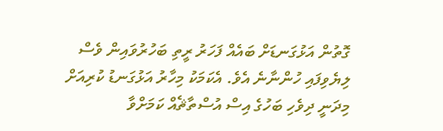ގޮތުން އަޅުގަނޑަށް ބައެއް ފަހަރު ރީތި ބަހުރުވައިން ވެސް ލިޔެވިފައި ހުންނާނެ އެވެ. އެކަމަކު މިހާރު އަޅުގަނޑު ކުރިއަށް މިދަނީ ދިވެހި ބަހުގެ އިސް އުސްތާޘެއް ކަމަށްވާ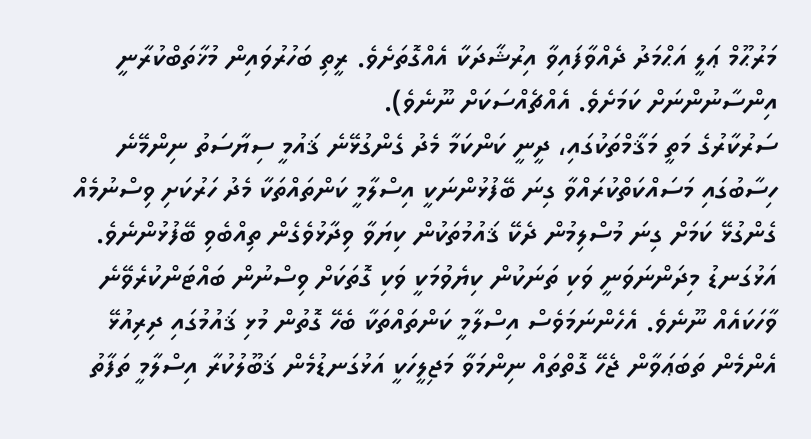މަރުޙޫމް ޢަލީ އަޙްމަދު ދެއްވާފައިވާ އިރުޝާދަކާ އެއްގޮތަށެވެ. ރީތި ބަހުރުވައިން މުޚާތަބްކުރާނީ އިންސާނުންނަށް ކަމަށެވެ. އެއްޗެއްސަކަށް ނޫނެވެ).
ސަރުކާރުގެ މަތީ މަޤާމްތަކުގައި، ދީނީ ކަންކަމާ މެދު ގެންގުޅޭނެ ޤައުމީ ސިޔާސަތު ނިންމޭނެ ހިސާބުގައި މަސައްކަތްކުރައްވާ ގިނަ ބޭފުޅުންނަކީ އިސްލާމީ ކަންތައްތަކާ މެދު ހަރުކަށި ވިސްނުމެއް ގެންގުޅޭ ކަމަށް ގިނަ މުސްލިމުން ދެކޭ ޤައުމުތަކުން ކިޔަވާ ވިދާޅުވެގެން ތިއްބެވި ބޭފުޅުންނެވެ. އަޅުގަނޑު މިދަންނަވަނީ ވަކި ތަނަކުން ކިޔެވުމަކީ ވަކި ގޮތަކަށް ވިސްނުން ބައްޓަންކުރެވޭނެ ވާހަކައެއް ނޫނެވެ. އެހެންނަމަވެސް އިސްލާމީ ކަންތައްތަކާ ބެހޭ ގޮތުން މުޅި ޤައުމުގައި ދިރިއުޅޭ އެންމެން ތަބަޢަވާން ޖެހޭ ގޮތްތައް ނިންމަވާ މަޖިލީހަކީ އަޅުގަނޑުމެން ޤަބޫލުކުރާ އިސްލާމީ ތަފާތު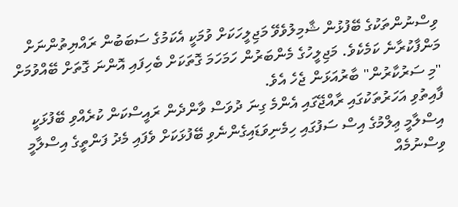ވިސްނުންތަކުގެ ބޭފުޅުން ޝާމިލުވެވޭ މަޖިލީހަކަށް ވުމަކީ އެކަމުގެ ސަބަބުން ރައްޔިތުންނަށް މަންފާކުރާނެ ކަމެކެވެ. މަޖިލީހުގެ މެންބަރުން ހަމަހަމަ ގޮތަކަށް ބެހިފައި އޮންނަ ގޮތަށް ބޭއްވުމަށް "މި ސަރުކާރުން" ބާރުއަޅަން ޖެހެ އެވެ.
ފާއިތުވި އަހަރުތަކުގައި ރާއްޖޭގައި އެންމެ ގިނަ ދުވަސް ވާންދެން ރައީސްކަން ކުރެއްވި ބޭފުޅަކީ އިސްލާމީ ޢިލްމުގެ އިސް ސަފުގައި ހިމެނިވަޑައިގެންނެވި ބޭފުޅަކަށް ވެފައި މެދު ފަންތީގެ އިސްލާމީ ވިސްނުމެއް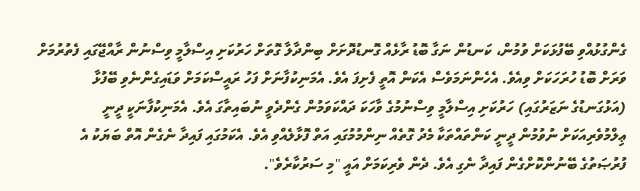ގެންގުޅުއްވި ބޭފުޅަކަށް ވުމުން، ކަނޑުން ނަގާ ބޮޑު ރާޅެއް ގޮނޑުދޮށަށް ބިންދާލާ ގޮތަށް ހަރުކަށި އިސްލާމީ ވިސްނުން ރާއްޖޭގައި ފެތުރުމަށް ވަރަށް ބޮޑު ހުރަހަކަށް ވިއެވެ. އެހެންނަމަވެސް އެކަން އޮތީ ފެށިފަ އެވެ. އެމަނިކުފާނަށް ފަހު ރައީސްކަމަށް ވަޑައިގެންނެވި ބޭފުޅާ (އަޅުގަނޑުގެ ނަޒަރުގައި) ހަރުކަށި އިސްލާމީ ވިސްނުމުގެ ވާހަކަ ދައްކަވަމުން ގެންދެވީ ނުބައިތާގަ އެވެ. އެމަނިކުފާނަކީ ދީނީ ޢިލްމުވެރިއަކަށް ނުވުމުން ދީނީ ކަންތައްތަކާ މެދު ގޮތެއް ނިންމުމުގައި އަތް ފޮޅާލެއްވި އެވެ. އެކަމުގައި ފައިދާ ނެގެން އޮތް ބަޔަކު އެ ފުރުޞަތުގެ ބޭނުންކޮށްގެން ފައިދާ ނެގި އެވެ. ދެން ވެރިކަމަށް އައީ "މި ސަރުކާރެވެ".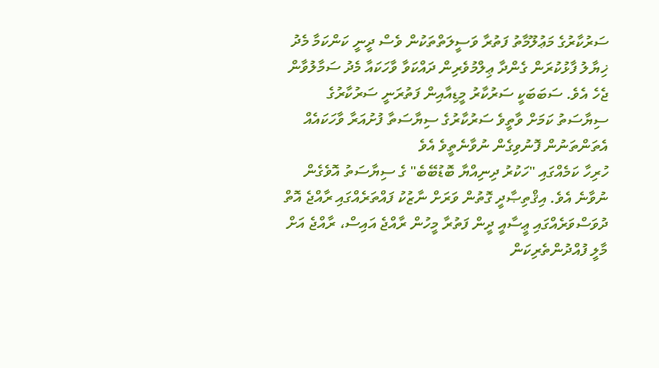ސަރުކާރުގެ މަޢުލޫމާތު ފަތުރާ ވަސީލަތްތަކުން ވެސް ދީނީ ކަންކަމާ މެދު ޚިޔާލު ފާޅުކުރަން ގެންދާ ޢިލްމުވެރިން ދައްކަވާ ވާހަކައާ މެދު ސަމާލުވާން ޖެހެ އެވެ. ސަބަބަކީ ސަރުކާރު މީޑިއާއިން ފަތުރަނީ ސަރުކާރުގެ ސިޔާސަތު ކަމަށް ވާތީވެ ސަރުކާރުގެ ސިޔާސަތާ ފުށުއަރާ ވާހަކައެއް އެތަންތަނުން ފޮނުވިގެން ނުވާނެތީވެ އެވެ
ހުރިހާ ކަމެއްގައި "ހަކުރު ދިނިއްޔާ ބޮޑުބޭބެ" ގެ ސިޔާސަތު އޮވެގެން ނުވާނެ އެވެ. އިޤްތިޞާދީ ގޮތުން ވަރަށް ނާޒުކު ފައްތަރެއްގައި ރާއްޖެ އޮތް ދުވަސްވަރެއްގައި ޢީސާއީ ދީން ފަތުރާ މީހުން ރާއްޖެ އައިސް، ރާއްޖެ އަށް މާލީ ފުއްދުންތެރިކަން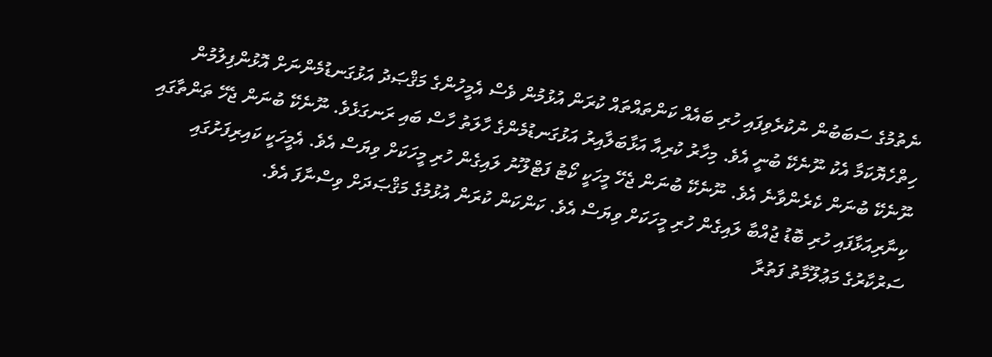ނެތުމުގެ ސަބަބުން ނުކުރެވިފައި ހުރި ބައެއް ކަންތައްތައް ކުރަން އުޅުމުން ވެސް އެމީހުންގެ މަޤްޞަދު އަޅުގަނޑުމެންނަށް އޮޅުންފިލުމުން ހިތްހެޔޮކަމާ އެކު ނޫނެކޭ ބުނީ އެވެ. މިހާރު ކުރިއާ އަޅާބަލާއިރު އަޅުގަނޑުމެންގެ ހާލަތު ހާސް ބައި ރަނގަޅެވެ. ނޫނެކޭ ބުނަން ޖެހޭ ތަންތާގައި ނޫނެކޭ ބުނަން ކެރެންވާނެ އެވެ. ނޫނެކޭ ބުނަން ޖެހޭ މީހަކީ ކޯޓު ފަޓްލޫނު ލައިގެން ހުރި މީހަކަށް ވިޔަސް އެވެ. އެމީހަކީ ކައިރިފަށުގައި ކިނާރިއަޅާފައި ހުރި ބޮޑު ޖުއްބާ ލައިގެން ހުރި މީހަކަށް ވިޔަސް އެވެ. ކަންކަން ކުރަން އުޅުމުގެ މަޤްޞަދަށް ވިސްނާފަ އެވެ.
ސަރުކާރުގެ މަޢުލޫމާތު ފަތުރާ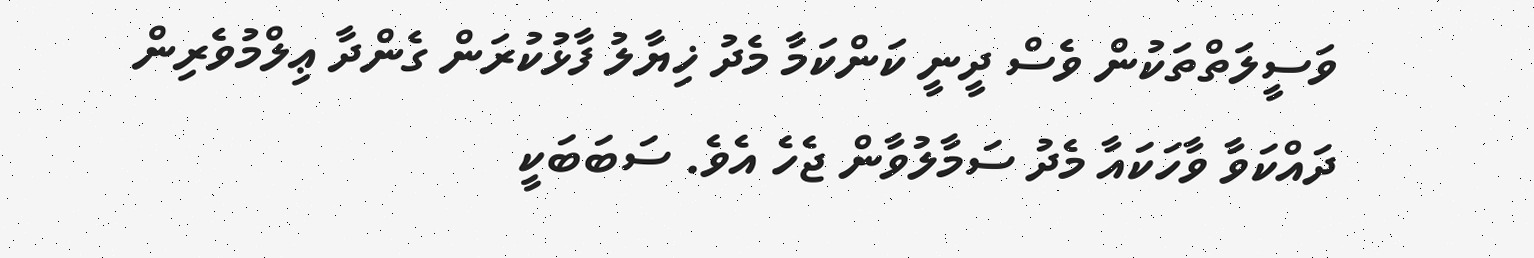ވަސީލަތްތަކުން ވެސް ދީނީ ކަންކަމާ މެދު ޚިޔާލު ފާޅުކުރަން ގެންދާ ޢިލްމުވެރިން ދައްކަވާ ވާހަކައާ މެދު ސަމާލުވާން ޖެހެ އެވެ. ސަބަބަކީ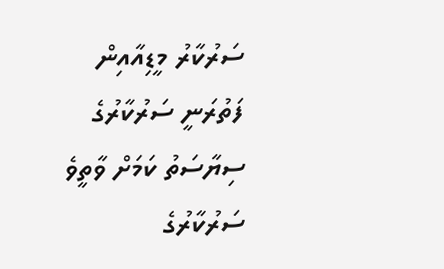ސަރުކާރު މީޑިއާއިން ފަތުރަނީ ސަރުކާރުގެ ސިޔާސަތު ކަމަށް ވާތީވެ ސަރުކާރުގެ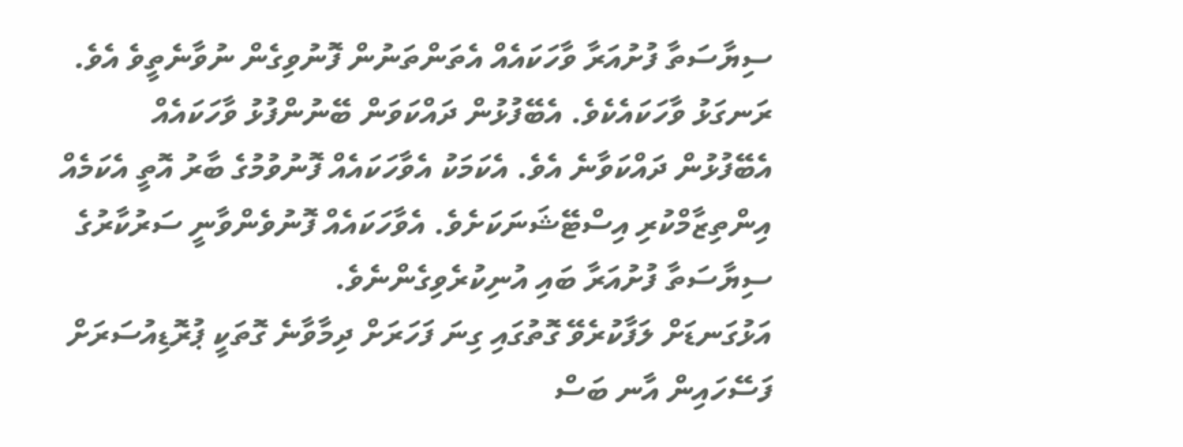ސިޔާސަތާ ފުށުއަރާ ވާހަކައެއް އެތަންތަނުން ފޮނުވިގެން ނުވާނެތީވެ އެވެ. ރަނގަޅު ވާހަކައެކެވެ. އެބޭފުޅުން ދައްކަވަން ބޭނުންފުޅު ވާހަކައެއް އެބޭފުޅުން ދައްކަވާނެ އެވެ. އެކަމަކު އެވާހަކައެއް ފޮނުވުމުގެ ބާރު އޮތީ އެކަމެއް އިންތިޒާމްކުރި އިސްޓޭޝަނަކަށެވެ. އެވާހަކައެއް ފޮނުވެންވާނީ ސަރުކާރުގެ ސިޔާސަތާ ފުށުއަރާ ބައި އުނިކުރެވިގެންނެވެ.
އަޅުގަނޑަށް ލަފާކުރެވޭ ގޮތުގައި ގިނަ ފަހަރަށް ދިމާވާނެ ގޮތަކީ ޕުރޮޑިއުސަރަށް ފަސޭހައިން އާނ ބަސް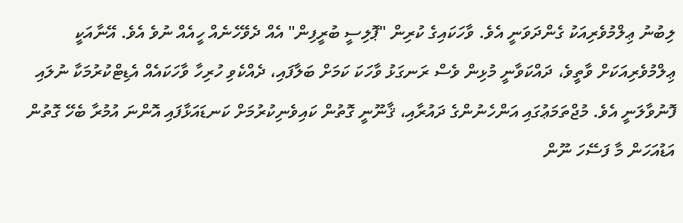ލިބުނު ޢިލްމުވެރިއަކު ގެންދަވަނީ އެވެ. ވާހަކައިގެ ކުރިން "ޕޮލިސީ ބުރީފިން" އެއް ދެވޭހެނެއް ހީއެއް ނުވެ އެވެ. އޭނާއަކީ ޢިލްމުވެރިއަކަށް ވާތީވެ، ދައްކަވާނީ މުޅިން ވެސް ރަނގަޅު ވާހަކަ ކަމަށް ބަލާފައި، ދެއްކެވި ހުރިހާ ވާހަކައެއް އެޑިޓްކުރުމަކާ ނުލައި ފޮނުވާލަނީ އެވެ. މުޖްތަމަޢުގައި އަންހެނުންގެ ދައުރާއި، ޤާނޫނީ ގޮތުން ކައިވެނިކުރުމަށް ކަނޑައަޅާފައި އޮންނަ އުމުރާ ބެހޭ ގޮތުން އަޑުއަހަން މާ ފަސޭހަ ނޫން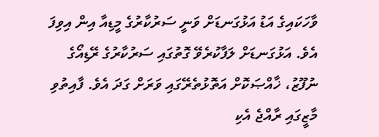ވާހަކައިގެ އަޑު އަޅުގަނޑަށް ވަނީ ސަރުކާރުގެ މީޑިއާ އިން އިވިފަ އެވެ. އަޅުގަނޑަށް ލަފާކުރެވޭ ގޮތުގައި ސަރުކާރުގެ ރޭޑިއޯގެ ނުފޫޒު، ޚާއްޞަކޮށް އަތޮޅުތެރޭގައި ވަރަށް ގަދަ އެވެ. ފާއިތުވި މާޒީގައި ރާއްޖެ އެކި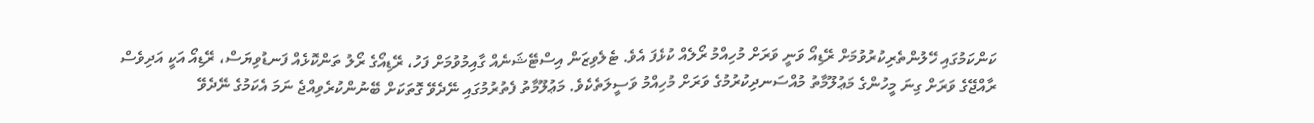ކަންކަމުގައި ހޭލުންތެރިކުރުވުމަށް ރޭޑިއޯ ވަނީ ވަރަށް މުހިއްމު ރޯލެއް ކުޅެފަ އެވެ. ޓެލެވިޒަން އިސްޓޭޝަނެއް ގާއިމުވުމަށް ފަހު، ރޭޑިއޯގެ ރޯލު ތަންކޮޅެއް ފަނޑުވިޔަސް، ރޭޑިއޯ އަކީ އަދިވެސް ރާއްޖޭގެ ވަރަށް ގިނަ މީހުންގެ މަޢުލޫމާތު މުއްސަނދިކުރުމުގެ ވަރަށް މުހިއްމު ވަސީލަތެކެވެ. މަޢުލޫމާތު ފެތުރުމުގައި ނޭދެވޭ ގޮތަކަށް ބޭނުންކުރެވިއްޖެ ނަމަ އެކަމުގެ ނޭދެވޭ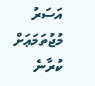އަސަރު މުޖުތަމަޢަށް ކުރާނެ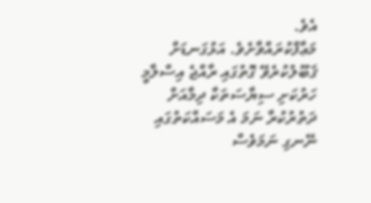އެވެ.
މަޢާފްކުރައްވާށެވެ. އަޅުގަނޑަށް ޤަބޫލުކުރެވޭ ގޮތުގައި ރާއްޖެ އިސްލާމީ ހަރުކަށި ސިޔާސަތަކާ ދިމާއަށް ދަތުރުކުރާ ނަމަ އެ މަސައްކަތުގައި ނޭނގި ނަމަވެސް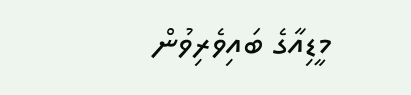މީޑިއާގެ ބައިވެރިވުން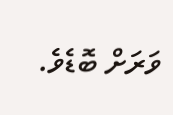ވަރަށް ބޮޑެވެ.